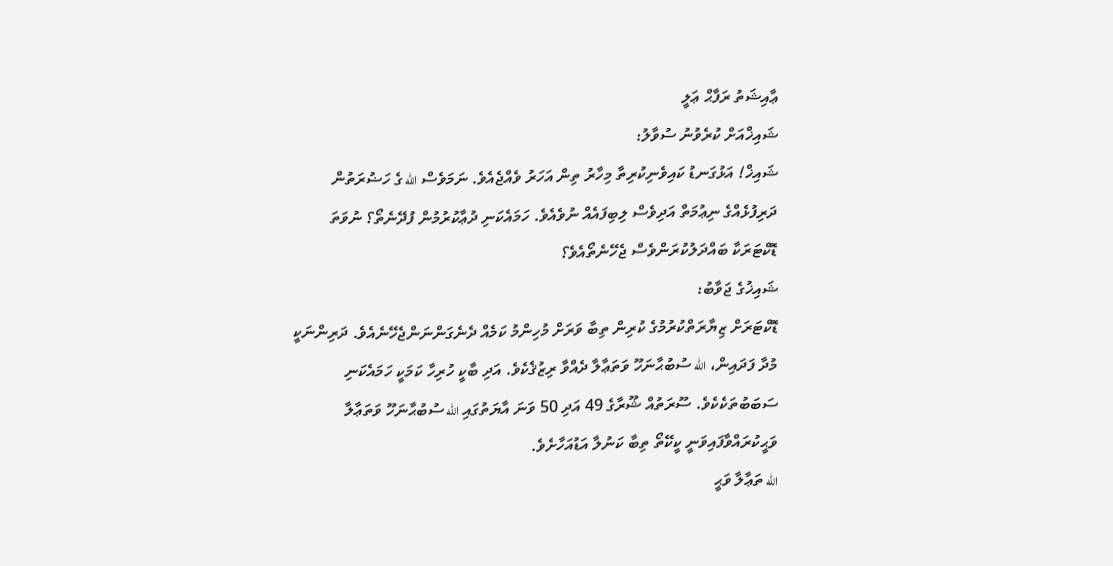ޢާއިޝަތު ރަފާޙް ޢަލީ
ޝައިޚްއަށް ކުރެވުނު ސުވާލު:
ޝައިޚް! އަޅުގަނޑު ކައިވެނިކުރިތާ މިހާރު ތިން އަހަރު ވެއްޖެއެވެ. ނަމަވެސް الله ގެ ހަޟުރަތުން ދަރިފުޅެއްގެ ނިޢުމަތް އަދިވެސް ލިބިފައެއް ނުވެއެވެ. ހަމައެކަނި ދުޢާކުރުމުން ފުދޭނެތޯ؟ ނުވަތަ ޑޮކްޓަރަކާ ބައްދަލުކުރަންވެސް ޖެހޭނެތޯއެވެ؟
ޝައިޚުގެ ޖަވާބު:
ޑޮކްޓަރަށް ޒިޔާރަތްކުރުމުގެ ކުރިން ތިބާ ވަރަށް މުހިންމު ކަމެއް ދެނެގަންނަންޖެހޭނެއެވެ. ދަރިންނަކީ މުދާ ފަދައިން، الله ސުބުޙާނަހޫ ވަތަޢާލާ ދެއްވާ ރިޒުޤެކެވެ. އަދި ބާކީ ހުރިހާ ކަމަކީ ހަމައެކަނި ސަބަބުތަކެކެވެ. ސޫރަތުއް ޝޫރާގެ 49 އަދި 50 ވަނަ އާޔަތުގައި الله ސުބުޙާނަހޫ ވަތަޢާލާ ވަޙީކުރައްވާފައިވަނީ ކީކޭތޯ ތިބާ ކަނުލާ އަޑުއަހާށެވެ.
الله ތަޢާލާ ވަޙީ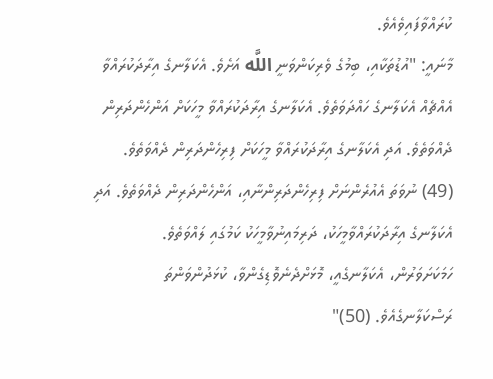ކުރައްވާފައިވެއެވެ.
މާނައީ: "އުޑުތަކާއި، ބިމުގެ ވެރިކަންވަނީ اللَّه އަށެވެ. އެކަލާނގެ އިރާދަކުރައްވާ އެއްޗެއް އެކަލާނގެ ހައްދަވަތެވެ. އެކަލާނގެ އިރާދަކުރައްވާ މީހަކަށް އަންހެންދަރިން ދެއްވަތެވެ. އަދި އެކަލާނގެ އިރާދަކުރައްވާ މީހަކަށް ފިރިހެންދަރިން ދެއްވަތެވެ. (49) ނުވަތަ އެއުރެންނަށް ފިރިހެންދަރިންނާއި، އަންހެންދަރިން ދެއްވަތެވެ. އަދި އެކަލާނގެ އިރާދަކުރައްވާމީހަކު، ދަރިމައިނުވާމީހަކު ކަމުގައި ލައްވަތެވެ. ހަމަކަށަވަރުން، އެކަލާނގެއީ، މޮޅަށްދެނެވޮޑިގެންވާ، ކުޅަދުންވަންތަ ރަސްކަލާނގެއެވެ. (50)"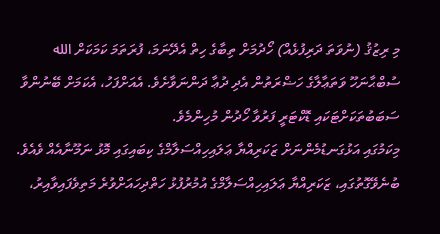މި ރިޒުޤު (ނުވަތަ ދަރިފުޅެއް) ހޯދުމަށް ތިބާގެ ހިތް އެދޭނަމަ، ފުރަތަމަ ކަމަކަށް الله ސުބްޙާނަހޫ ވަތަޢާލާގެ ހަޟްރަތުން އެދި ދުޢާ ދަންނަވާށެވެ. އެއަށްފަހު، އެކަމަށް ބޭނުންވާ ސަބަބުތަކަށްޓަކައި ޑޮކްޓަރީ ފަރުވާ ހޯދުން މުހިންމެވެ.
މިކަމުގައި އަޅުގަނޑުމެންނަށް ޒަކަރިއްޔާ ޢަލައިހިއްސަލާމްގެ ކިބައިގައި މޮޅު ނަމޫނާއެއް ވެއެވެ. ބުނެވޭގޮތުގައި، ޒަކަރިއްޔާ ޢަލައިހިއްސަލާމްގެ އުމުރުފުޅު ހަތްދިހައަށްވުރެ މަތިވެފައިވާއިރު،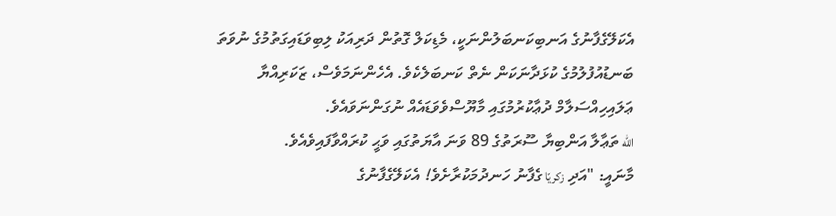އެކަލޭގެފާނުގެ އަނބިކަނބަލުންނަކީ، މެޑިކަލް ގޮތުން ދަރިއަކު ލިބިވަޑައިގަތުމުގެ ނުވަތަ ބަނޑުއުފުލުމުގެ ކުޅަދާނަކަން ނެތް ކަނބަލެކެވެ. އެހެންނަމަވެސް، ޒަކަރިއްޔާ ޢަލައިހިއްސަލާމް ދުޢާކުރުމުގައި މާޔޫސްވެވަޑައެއް ނުގަންނަވައެވެ.
الله ތަޢާލާ އަންބިޔާ ސޫރަތުގެ 89 ވަނަ އާޔަތުގައި ވަޙީ ކުރައްވާފައިވެއެވެ.
މާނައީ: "އަދި زكريّا ގެފާނު ހަނދުމަކުރާށެވެ! އެކަލޭގެފާނުގެ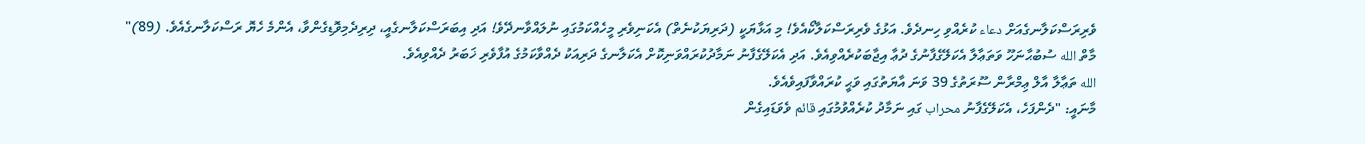ވެރިރަސްކަލާނގެއަށް دعاء ކުރެއްވި ހިނދެވެ. އަޅުގެ ވެރިރަސްކަލާކޯއެވެ! މި އަޅާޔަކީ (ދަރިޔަކުނެތް) އެކަނިވެރި މީހެއްކަމުގައި ނުލައްވާނދޭވެ! އަދި އިބަރަސްކަލާނގެއީ، ދިރިދެމިވޮޑިގެންވާ، އެންމެ ހެޔޮ ރަސްކަލާނގެއެވެ. (89)"
މާތް الله ސުބުޙާނަހޫ ވަތަޢާލާ އެކަލޭގެފާނުގެ ދުޢާ އިޖާބަކުރެއްވިއެވެ. އަދި އެކަލޭގެފާނު ނަމާދުކުރައްވަނިކޮށް އެކަލާނގެ ދަރިއަކު ދެއްވާކަމުގެ އުފާވެރި ޚަބަރު ދެއްވިއެވެ.
الله ތަޢާލާ އާލް ޢިމްރާން ސޫރަތުގެ 39 ވަނަ އާޔަތުގައި ވަޙީ ކުރައްވާފައިވެއެވެ.
މާނައީ: "ދެންފަހެ، އެކަލޭގެފާނު محراب ގައި ނަމާދު ކުރެއްވުމުގައި قائم ވެވަޑައިގެން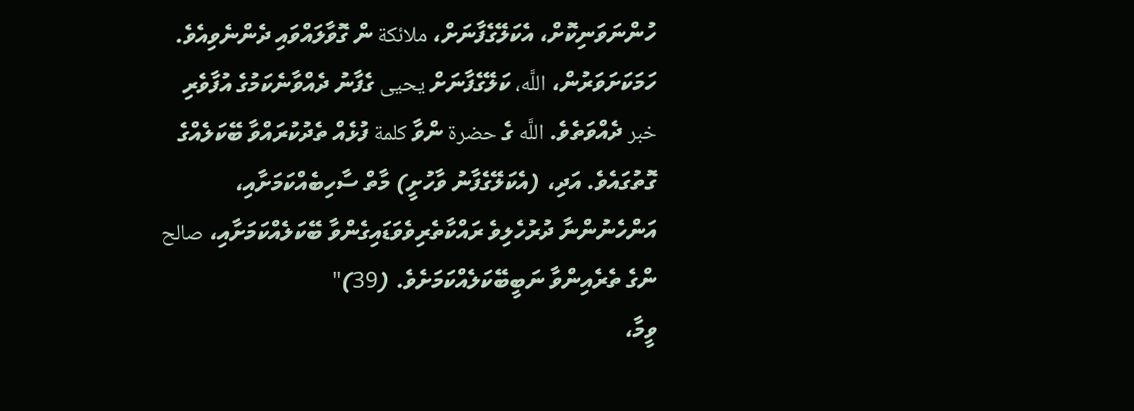ހުންނަވަނިކޮށް، އެކަލޭގެފާނަށް، ملائكة ން ގޮވާލައްވައި ދެންނެވިއެވެ. ހަމަކަށަވަރުން، اللَّه، ކަލޭގެފާނަށް يحيى ގެފާނު ދެއްވާނެކަމުގެ އުފާވެރި خبر ދެއްވަތެވެ. اللَّه ގެ حضرة ންވާ كلمة ފުޅެއް ތެދުކުރައްވާ ބޭކަލެއްގެ ގޮތުގައެވެ. އަދި، (އެކަލޭގެފާނު ވާހުށީ) މާތް ސާހިބެއްކަމަށާއި، އަންހެނުންނާ ދުރުހެލިވެ ރައްކާތެރިވެވަޑައިގެންވާ ބޭކަލެއްކަމަށާއި، صالح ންގެ ތެރެއިންވާ ނަބީބޭކަލެއްކަމަށެވެ. (39)"
ވީމާ،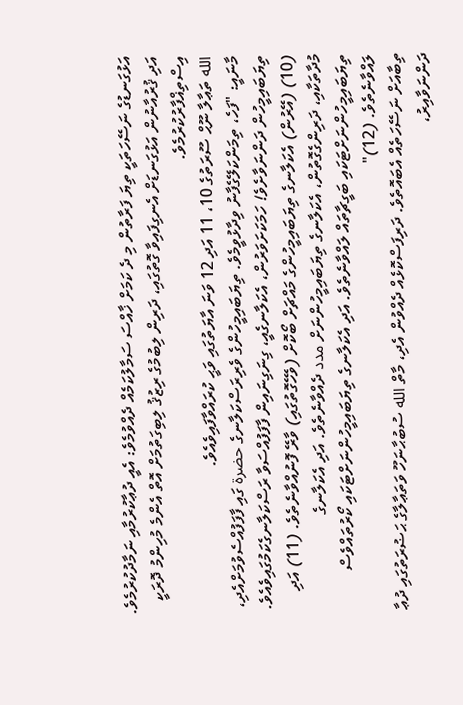އަޅުގަނޑުގެ ނަސޭހަތަކީ ތިޔަ ފަރާތުން މި ދެ ކަމަށް ޚާއްސަ ސަމާލުކަމެއް ދެއްވުމެވެ: އެއީ ދުޢާކުރުމާއި ނަމާދުކުރުމެވެ. އަދި ޤުރުއާނުން އަޅުގަނޑަށް އެނގިފައިވާ ގޮތުގައި، ދަރިން ލިބުމުގެ ރިޒުޤު ލިބިގަތުމަށް އޮތް އެންމެ މުހިންމު ދޮރަކީ އިސްތިޣްފާރުކުރުމެވެ.
الله ތަޢާލާ ނޫޙް ސޫރަތުގެ 10، 11 އަދި 12 ވަނަ އާޔަތުގައި ވަޙީ ކުރައްވާފައިވެއެވެ.
މާނައީ: "ފަހެ، ތިމަންކަލޭގެފާނު ވިދާޅުވީމެވެ. ތިޔަބައިމީހުންގެ ވެރިރަސްކަލާނގެ حضرة ގައި ފާފަފުއްސެވުމަށްއެދި، ތިޔަބައިމީހުން ދަންނަވާށެވެ! ހަމަކަށަވަރުން، އެކަލާނގެއީ، ގިނަގިނައިން ފާފަފުއްސަވާ ރަސްކަލާނގެކަމުގައިވެއެވެ. (10) (އޭރުން) އެކަލާނގެ ތިޔަބައިމީހުންގެ މައްޗަށް ބޯކޮށް (ވެހޭގޮތުގައި) ވާރޭ ފޮނުއްވާނެތެވެ. (11) އަދި މުދާތަކާއި، ދަރިންގެގޮތުން، އެކަލާނގެ ތިޔަބައިމީހުންނަށް مدد ދެއްވާނެތެވެ. އަދި އެކަލާނގެ ތިޔަބައިމީހުންނަށްޓަކައި ބަގީޗާތައް ލައްވާނެތެވެ. އަދި އެކަލާނގެ ތިޔަބައިމީހުންނަށްޓަކައި ކޯރުތައްވެސް ލައްވާނެތެވެ. (12)"
ތިބާއަށް ނަސޭހަތެއް އެބައޮތެވެ. ދަރިފަސްކޮޅެއް ދެއްވުން އެދި، މާތް الله ސުބުޙާނަހޫ ވަތަޢާލާގެ ޙަޟުރަތުގައި ދުޢާ ދަންނަވާއިރު،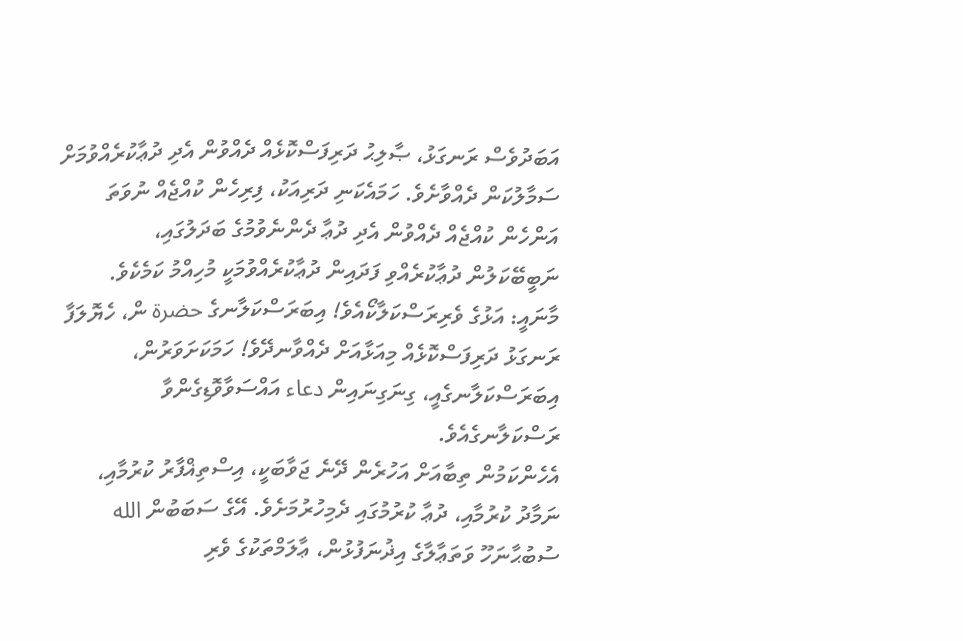އަބަދުވެސް ރަނގަޅު، ޞާލިޙު ދަރިފަސްކޮޅެއް ދެއްވުން އެދި ދުޢާކުރެއްވުމަށް ސަމާލުކަން ދެއްވާށެވެ. ހަމައެކަނި ދަރިއަކު، ފިރިހެން ކުއްޖެއް ނުވަތަ އަންހެން ކުއްޖެއް ދެއްވުން އެދި ދުޢާ ދެންނެވުމުގެ ބަދަލުގައި، ނަބީބޭކަލުން ދުޢާކުރެއްވި ފަދައިން ދުޢާކުރެއްވުމަކީ މުހިއްމު ކަމެކެވެ.
މާނައީ: އަޅުގެ ވެރިރަސްކަލާކޯއެވެ! އިބަރަސްކަލާނގެ حضرة ން، ހެޔޮލަފާ ރަނގަޅު ދަރިފަސްކޮޅެއް މިއަޅާއަށް ދެއްވާނދޭވެ! ހަމަކަށަވަރުން، އިބަރަސްކަލާނގެއީ، ގިނަގިނައިން دعاء އައްސަވާވޮޑިގެންވާ ރަސްކަލާނގެއެވެ.
އެހެންކަމުން ތިބާއަށް އަހުރެން ދޭނެ ޖަވާބަކީ، އިސްތިޣްފާރު ކުރުމާއި، ނަމާދު ކުރުމާއި، ދުޢާ ކުރުމުގައި ދެމިހުރުމަށެވެ. އޭގެ ސަބަބުން الله ސުބުޙާނަހޫ ވަތަޢާލާގެ އިޛުނަފުޅުން، ޢާލަމްތަކުގެ ވެރި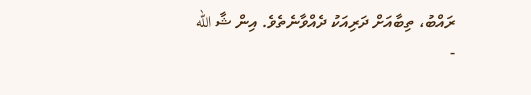ރައްބު، ތިބާއަށް ދަރިއަކު ދެއްވާނެތެވެ. އިން ޝާ الله
-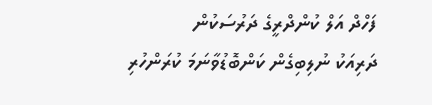ފަހްދް އަލް ކުންދްރީގެ ދަރުސަކުން
ދަރިއަކު ނުލިބިގެން ކަންބޮޑުވާނަމަ ކުރަންހުރި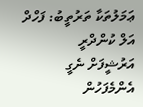ޢަމަލުތަކާ ތަރުތީބު: ފަހްދް އަލް ކުންދްރީ
އަރުޝީފަށް ނެގީ
އެންމެފަހުން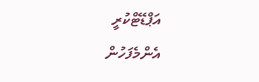އަޕްޑޭޓްކުރީ
އެންމެފަހުން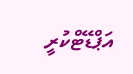އަޕްޑޭޓްކުރީ